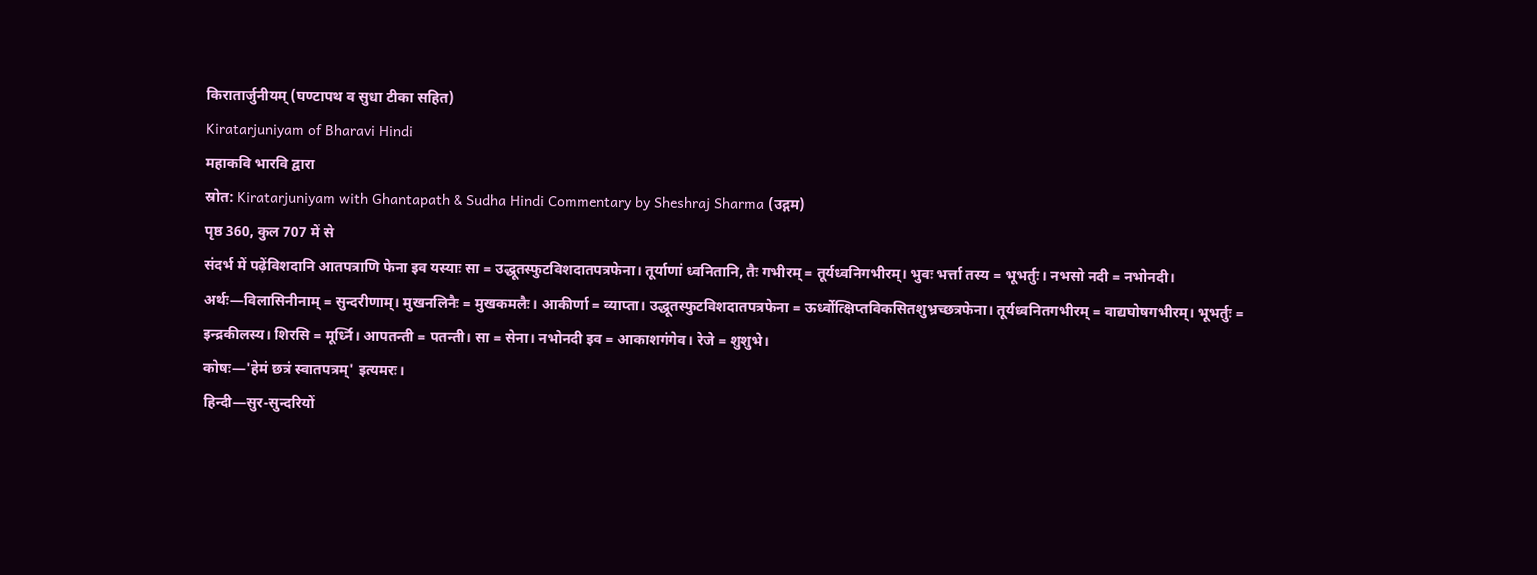किरातार्जुनीयम् (घण्टापथ व सुधा टीका सहित)
Kiratarjuniyam of Bharavi Hindi
महाकवि भारवि द्वारा
स्रोत: Kiratarjuniyam with Ghantapath & Sudha Hindi Commentary by Sheshraj Sharma (उद्गम)
पृष्ठ 360, कुल 707 में से
संदर्भ में पढ़ेंविशदानि आतपत्राणि फेना इव यस्याः सा = उद्धूतस्फुटविशदातपत्रफेना। तूर्याणां ध्वनितानि, तैः गभीरम् = तूर्यध्वनिगभीरम्। भुवः भर्त्ता तस्य = भूभर्तुः। नभसो नदी = नभोनदी।
अर्थः—विलासिनीनाम् = सुन्दरीणाम्। मुखनलिनैः = मुखकमलैः। आकीर्णा = व्याप्ता। उद्धूतस्फुटविशदातपत्रफेना = ऊर्ध्वोत्क्षिप्तविकसितशुभ्रच्छत्रफेना। तूर्यध्वनितगभीरम् = वाद्यघोषगभीरम्। भूभर्तुः = इन्द्रकीलस्य। शिरसि = मूर्ध्नि। आपतन्ती = पतन्ती। सा = सेना। नभोनदी इव = आकाशगंगेव। रेजे = शुशुभे।
कोषः—'हेमं छत्रं स्वातपत्रम्' इत्यमरः।
हिन्दी—सुर-सुन्दरियों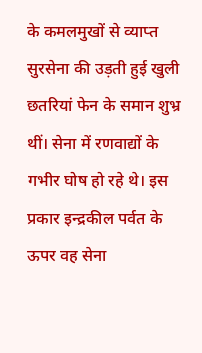के कमलमुखों से व्याप्त सुरसेना की उड़ती हुई खुली छतरियां फेन के समान शुभ्र थीं। सेना में रणवाद्यों के गभीर घोष हो रहे थे। इस प्रकार इन्द्रकील पर्वत के ऊपर वह सेना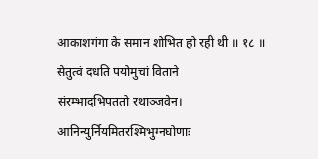आकाशगंगा के समान शोभित हो रही थी ॥ १८ ॥
सेतुत्वं दधति पयोमुचां विताने
संरम्भादभिपततो रथाञ्जवेन।
आनिन्युर्नियमितरश्मिभुग्नघोणाः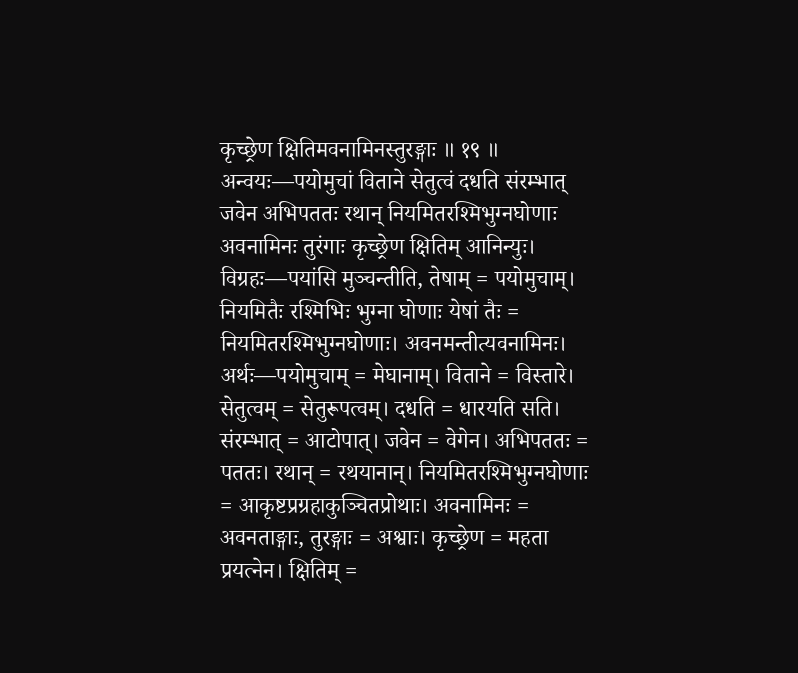कृच्छ्रेण क्षितिमवनामिनस्तुरङ्गाः ॥ १९ ॥
अन्वयः—पयोमुचां विताने सेतुत्वं दधति संरम्भात् जवेन अभिपततः रथान् नियमितरश्मिभुग्नघोणाः अवनामिनः तुरंगाः कृच्छ्रेण क्षितिम् आनिन्युः।
विग्रहः—पयांसि मुञ्चन्तीति, तेषाम् = पयोमुचाम्। नियमितैः रश्मिभिः भुग्ना घोणाः येषां तैः = नियमितरश्मिभुग्नघोणाः। अवनमन्तीत्यवनामिनः।
अर्थः—पयोमुचाम् = मेघानाम्। विताने = विस्तारे। सेतुत्वम् = सेतुरूपत्वम्। दधति = धारयति सति। संरम्भात् = आटोपात्। जवेन = वेगेन। अभिपततः = पततः। रथान् = रथयानान्। नियमितरश्मिभुग्नघोणाः = आकृष्टप्रग्रहाकुञ्चितप्रोथाः। अवनामिनः = अवनताङ्गाः, तुरङ्गाः = अश्वाः। कृच्छ्रेण = महता प्रयत्नेन। क्षितिम् =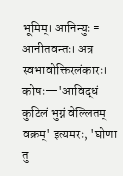भूमिम्। आनिन्युः = आनीतवन्तः। अत्र स्वभावोक्तिरलंकारः।
कोषः—'आविद्धं कुटिलं भुग्नं वेल्लितम् वक्रम्' इत्यमरः, 'घोणा तु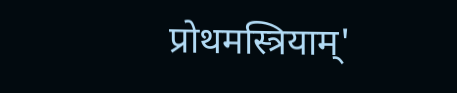प्रोथमस्त्रियाम्'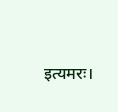इत्यमरः।